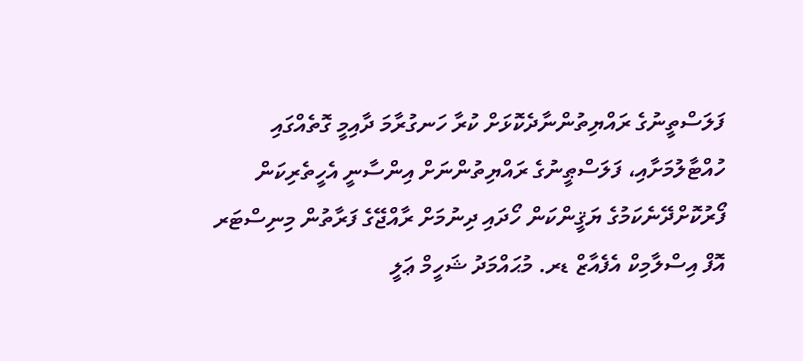ފަލަސްތީނުގެ ރައްޔިތުންނާދެކޮޅަށް ކުރާ ހަނގުރާމަ ދާއިމީ ގޮތެއްގައި ހުއްޓާލުމަށާއި، ފަލަސްޠީނުގެ ރައްޔިތުންނަށް އިންސާނީ އެހީތެރިކަން ފޯރުކޮށްދޭނެކަމުގެ ޔަޤީންކަން ހޯދައި ދިނުމަށް ރާއްޖޭގެ ފަރާތުން މިނިސްޓަރ އޮފް އިސްލާމިކް އެފެއާޒް ޑރ. މުޙައްމަދު ޝަހީމް ޢަލީ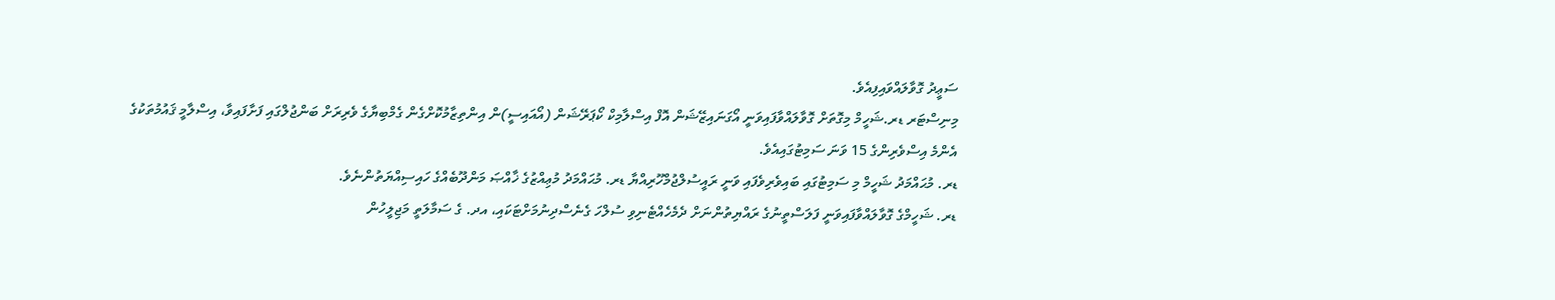ސަޢީދު ގޮވާލައްވައިފިއެވެ.
މިނިސްޓަރ ޑރ.ޝަހީމް މިގޮތަށް ގޮވާލައްވާފައިވަނީ އޯގަނައިޒޭޝަން އޮފް އިސްލާމިކް ކޯޕަރޭޝަން (އޯއައިސީ)ން އިންތިޒާމުކޮށްގެން ގެމްބިޔާގެ ވެރިރަށް ބަންޖުލްގައި ފަށާފައިވާ، އިސްލާމީ ޤައުމުތަކުގެ އެންމެ އިސްވެރިންގެ 15 ވަނަ ސަމިޓުގައިއެވެ.
ޑރ. މުޙައްމަދު ޝަހީމް މި ސަމިޓުގައި ބައިވެރިވެފައި ވަނީ ރައީސުލްޖުމްހޫރިއްޔާ ޑރ. މުޙައްމަދު މުޢިއްޒުގެ ޚާއްޞަ މަންދޫބެއްގެ ހައިސިއްޔަތުންނެވެ.
ޑރ. ޝަހީމްގެ ގޮވާލައްވާފައިވަނީ ފަލަސްތީނުގެ ރައްޔިތުންނަށް ދެމެހެއްޓެނިވި ސުލްހަ ގެނެސްދިނުމަށްޓަކައި، އދ. ގެ ސަމާލަތީ މަޖިލީހުން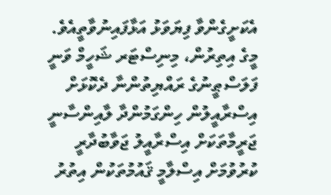އެކަށީގެންވާ ފިޔަވަޅު އަޅާފައިނުވާތީއެވެ.
މީގެ އިތިރުން، މިނިސްޓަރ ޝަހީމް ވަނީ ފަލަސްޠީނުގެ ރައްޔިތުންނާ ދެކޮޅަށް އިސްރާއީލުން ހިންގަމުންދާ ލާއިންސާނީ ޖަރީމާތަކަށް އިސްރާއީލު ޖަވާބުދާރީ ކުރުވުމަށް އިސްލާމީ ޤައުމުތަކުން އިތުރު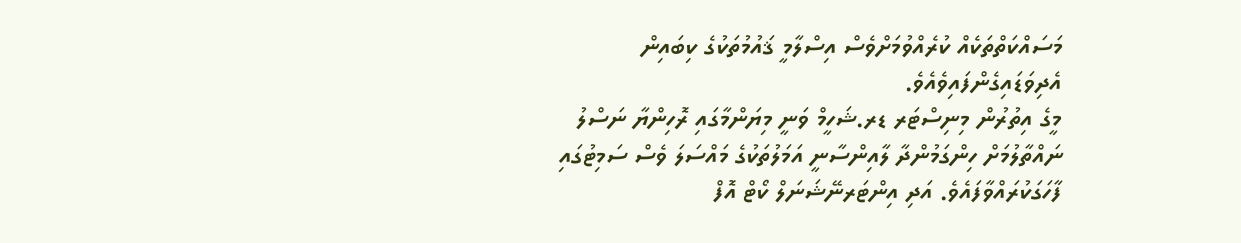މަސައްކަތްތަކެއް ކުރެއްވުމަށްވެސް އިސްލާމީ ޤައުމުތަކުގެ ކިބައިން އެދިވަޑައިގެންފައިވެއެވެ.
މީގެ އިތުރުން މިނިސްޓަރ ޑރ.ޝަހީމް ވަނީ މިޔަންމާގައި ރޮހިންޔާ ނަސްލު ނައްތާލުމަށް ހިންގަމުންދާ ލާއިންސާނީ އަމަލުތަކުގެ މައްސަލަ ވެސް ސަމިޓުގައި ފާހަގަކުރައްވާފައެވެ. އަދި އިންޓަރނޭޝަނަލް ކޯޓް އޮފް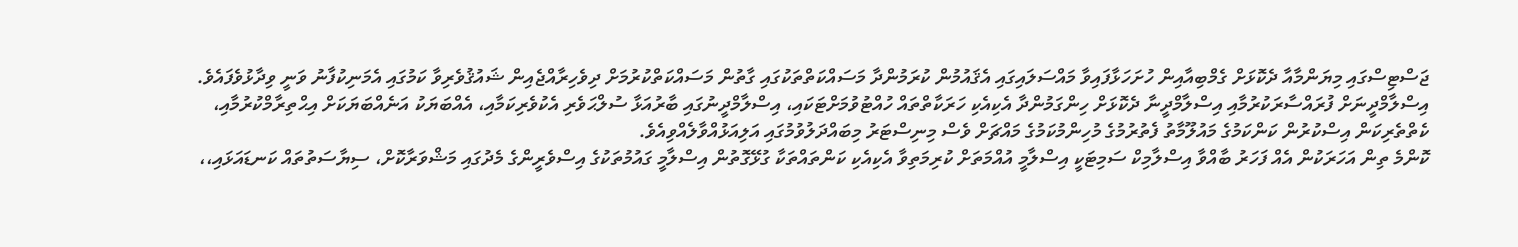ޖަސްޓިސްގައި މިޔަންމާއާ ދެކޮޅަށް ގެމްބިއާއިން ހުށަހަޅާފައިވާ މައްސަލައިގައި އެޤައުމުން ކުރަމުންދާ މަސައްކަތްތަކުގައި ގާތުން މަސައްކަތްކުރުމަށް ދިވެހިރާއްޖެއިން ޝައުޤުވެރިވާ ކަމުގައި އެމަނިކުފާނު ވަނީ ވިދާޅުވެފައެވެ.
އިސްލާމްދީނަށް ފުރައްސާރަކުރުމާއި އިސްލާމްދީނާ ދެކޮޅަށް ހިންގަމުންދާ އެކިއެކި ހަރަކާތްތައް ހުއްޓުވުމަށްޓަކައި، އިސްލާމްދީނުގައި ބާރުއަޅާ ސުލްޙަވެރި އެކުވެރިކަމާއި، އެއްބަޔަކު އަނެއްބަޔަކަށް އިޙްތިރާމްކުރުމާއި، ކެތްތެރިކަން އިސްކުރުން ކަންކަމުގެ މައުލޫމާތު ފެތުރުމުގެ މުހިންމުކަމުގެ މައްޗަށް ވެސް މިނިސްޓަރު މިބައްދަލުވުމުގައި އަލިއަޅުއްވާލެއްވިއެވެ.
ކޮންމެ ތިން އަހަރަކުން އެއް ފަހަރު ބާއްވާ އިސްލާމިކް ސަމިޓަކީ އިސްލާމީ އުއްމަތަށް ކުރިމަތިވާ އެކިއެކި ކަންތައްތަކާ ގުޅޭގޮތުން އިސްލާމީ ގައުމުތަކުގެ އިސްވެރީންގެ މެދުގައި މަޝްވަރާކޮށް، ސިޔާސަތުތައް ކަނޑައަޅައި،،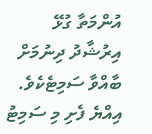އުންމަތާ ގުޅޭ އިރުޝާދު ދިނުމަށް ބާއްވާ ސަމިޓެކެވެ. އިއްޔެ ފެށި މި ސަމިޓު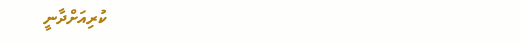ކުރިއަށްދާނީ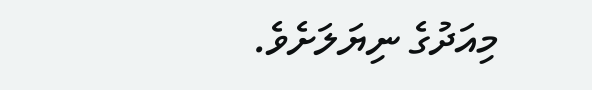މިއަދުގެ ނިޔަލަށެވެ.